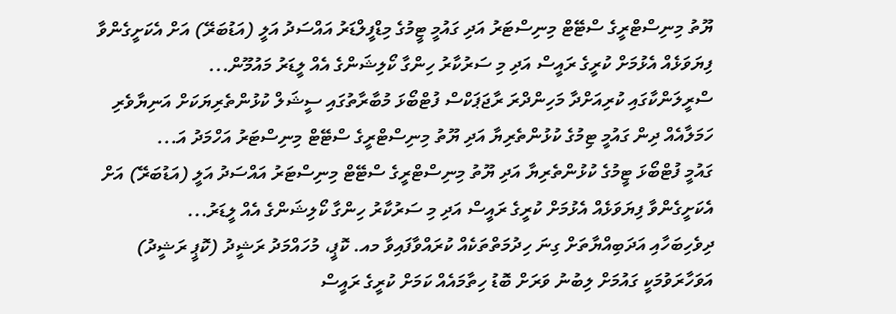ޔޫތު މިނިސްޓްރީގެ ސްޓޭޓް މިނިސްޓަރު އަދި ގައުމީ ޓީމުގެ މިޑްފީލްޑަރު އައްސަދު އަލީ (އަޑުބަރޭ) އަށް އެކަށީގެންވާ ފިޔަވަޅެއް އެޅުމަށް ކުރީގެ ރައީސް އަދި މި ސަރުކާރު ހިންގާ ކޯލިޝަންގެ އެއް ލީޑަރު މައުމޫން...
ސްރީލަންކާގައި ކުރިއަށްދާ މަހިންދްރަ ރާޖަޕަކްސް ފުޓްބޯޅަ މުބާރާތުގައި ސީޝަލް ކުޅުންތެރިޔަކަށް އަނިޔާވެރި ހަމަލާއެއް ދިން ގައުމީ ޓިމުގެ ކުޅުންތެރިޔާ އަދި ޔޫތު މިނިސްޓްރީގެ ސްޓޭޓް މިނިސްޓަރު އަހްމަދު އަ...
ގައުމީ ފުޓްބޯޅަ ޓީމުގެ ކުޅުންތެރިޔާ އަދި ޔޫތު މިނިސްޓްރީގެ ސްޓޭޓް މިނިސްޓަރު އައްސަދު އަލީ (އަޑުބަރޭ) އަށް އެކަށީގެންވާ ފިޔަވަޅެއް އެޅުމަށް ކުރީގެ ރައީސް އަދި މި ސަރުކާރު ހިންގާ ކޯލިޝަންގެ އެއް ލީޑަރު...
ދިވެހިބަހާއި އަދަބިއްޔާތަށް ގިނަ ހިދުމަތްތަކެއް ކުރައްވާފައިވާ މއ. ކޮޕީ، މުހައްމަދު ރަޝީދު (ކޮޕީ ރަޝީދު) އަވަހާރަވުމަކީ ގައުމަށް ލިބުނު ވަރަށް ބޮޑު ހިތާމައެއް ކަމަށް ކުރީގެ ރައީސް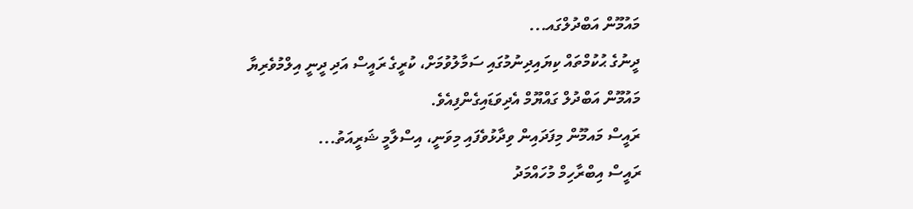މައުމޫން އަބްދުލްގައ...
ދީނުގެ ޙުކުމްތައް ކިޔައިދިނުމުގައި ސަމާލުވުމަށް، ކުރީގެ ރައީސް އަދި ދީނީ އިލްމުވެރިޔާ މައުމޫން އަބްދުލް ގައްޔޫމް އެދިވަޑައިގެންފިއެވެ.
ރައީސް މައމޫން މިފަދައިން ވިދާޅުވެފައި މިވަނީ، އިސްލާމީ ޝަރީއަތު...
ރައީސް އިބްރާހިމް މުހައްމަދު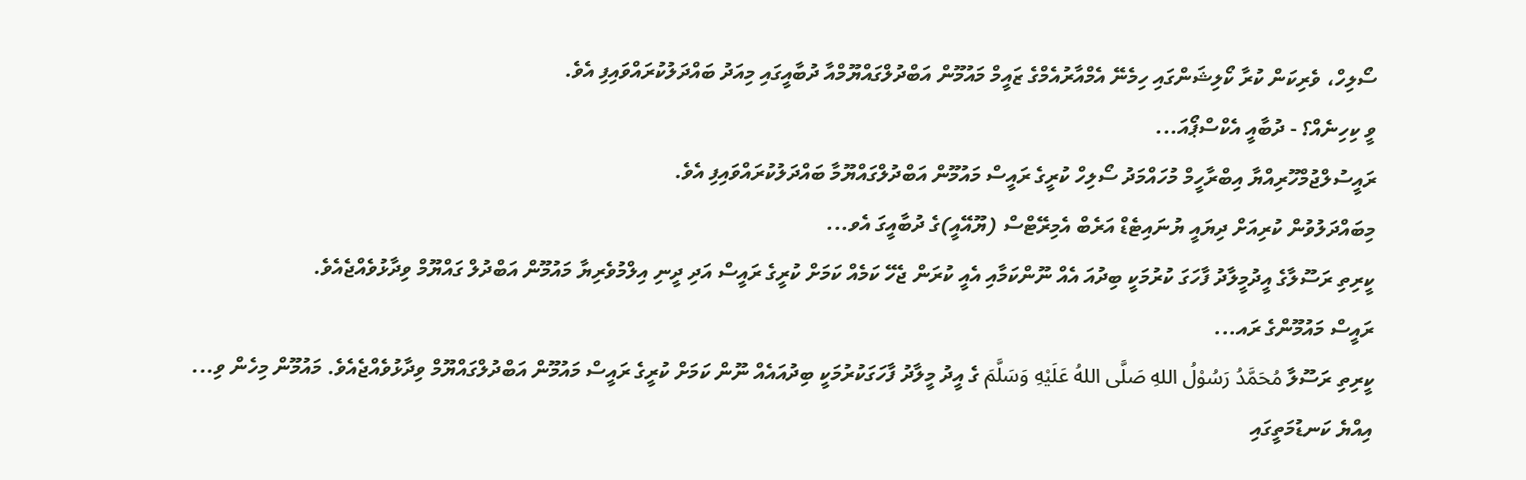ސޯލިހް، ވެރިކަން ކުރާ ކޯލިޝަންގައި ހިމެނޭ އެމްއާރުއެމްގެ ޒައީމް މައުމޫން އަބްދުލްގައްޔޫމްއާ ދުބާއީގައި މިއަދު ބައްދަލުކުރައްވައިފި އެވެ.
ވީ ކިހިނެއް؟ - ދުބާއީ އެކްސްޕޯއަ...
ރައީސުލްޖުމްހޫރިއްޔާ އިބްރާހީމް މުހައްމަދު ސޯލިހް ކުރީގެ ރައީސް މައުމޫން އަބްދުލްގައްޔޫމާ ބައްދަލުކުރައްވައިފި އެވެ.
މިބައްދަލުވުން ކުރިއަށް ދިޔައީ ޔުނައިޓެޑް އަރެބް އެމިރޭޓްސް (ޔޫއޭއީ)ގެ ދުބާއީގަ އެވ...
ކީރިތި ރަސޫލާގެ އީދުމީލާދު ފާހަގަ ކުރުމަކީ ބިދުއަ އެއް ނޫންކަމާއި އެއީ ކުރަން ޖެހޭ ކަމެއް ކަމަށް ކުރީގެ ރައީސް އަދި ދީނި އިލްމުވެރިޔާ މައުމޫން އަބްދުލް ގައްޔޫމް ވިދާޅުވެއްޖެއެވެ.
ރައީސް މައުމޫންގެ ރައ...
ކީރިތި ރަސޫލާ مُحَمَّدُ رَسُوْلُ اللهِ صَلَّى اللهُ عَلَيْهِ وَسَلَّمَ ގެ އީދު މީލާދު ފާހަގަކުރުމަކީ ބިދުއައެއް ނޫން ކަމަށް ކުރީގެ ރައީސް މައުމޫން އަބްދުލްގައްޔޫމް ވިދާޅުވެއްޖެއެވެ. މައުމޫން މިހެން ވި...
އިއްޔެ ކަނޑުމަތީގައި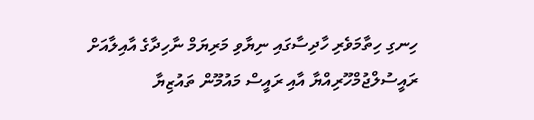ހިނގި ހިތާމަވެރި ހާދިސާގައި ނިޔާވި މަރިޔަމް ނާހިދާގެ އާއިލާއަށް ރައީސުލްޖުމްހޫރިއްޔާ އާއި ރައީސް މައުމޫން ތައުޒިޔާ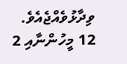ވިދާޅުވެއްޖެއެވެ.
12 މީހުންނާއި 2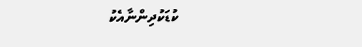ކުޑަކުދިންނާއެކު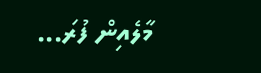މާލެއިން ފުރަ...